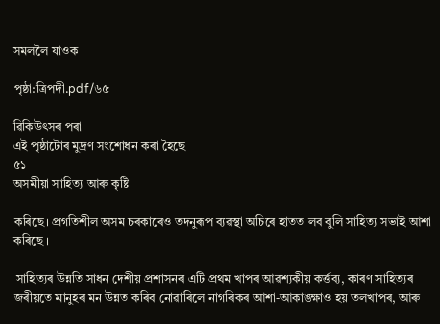সমললৈ যাওক

পৃষ্ঠা:ত্ৰিপদী.pdf/৬৫

ৱিকিউৎসৰ পৰা
এই পৃষ্ঠাটোৰ মুদ্ৰণ সংশোধন কৰা হৈছে
৫১
অসমীয়া সাহিত্য আৰু কৃষ্টি

কৰিছে। প্রগতিশীল অসম চৰকাৰেও তদনুৰূপ ব্যৱস্থা অচিৰে হাতত লব বুলি সাহিত্য সভাই আশা কৰিছে ।

 সাহিত্যৰ উন্নতি সাধন দেশীয় প্রশাসনৰ এটি প্রথম খাপৰ আৱশ্যকীয় কৰ্ত্তব্য, কাৰণ সাহিত্যৰ জৰীয়তে মানুহৰ মন উন্নত কৰিব নোৱাৰিলে নাগৰিকৰ আশা-আকাঙ্ক্ষাও হয় তলখাপৰ, আৰু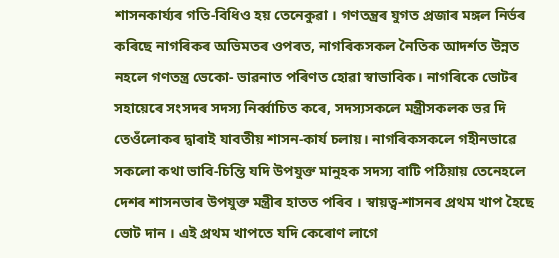শাসনকাৰ্য্যৰ গতি-বিধিও হয় তেনেকুৱা । গণতন্ত্ৰৰ যুগত প্ৰজাৰ মঙ্গল নিৰ্ভৰ কৰিছে নাগৰিকৰ অভিমতৰ ওপৰত, নাগৰিকসকল নৈতিক আদর্শত উন্নত নহলে গণতন্ত্র ভেকো- ভাৱনাত পৰিণত হোৱা স্বাভাবিক। নাগৰিকে ভোটৰ সহায়েৰে সংসদৰ সদস্য নিৰ্ব্বাচিত কৰে, সদস্যসকলে মন্ত্ৰীসকলক ভর দি তেওঁলোকৰ দ্বাৰাই যাবতীয় শাসন-কাৰ্য চলায়। নাগৰিকসকলে গহীনভাৱে সকলো কথা ভাবি-চিন্তি যদি উপযুক্ত মানুহক সদস্য বাটি পঠিয়ায় তেনেহলে দেশৰ শাসনভাৰ উপযুক্ত মন্ত্ৰীৰ হাতত পৰিব । স্বায়ত্ব-শাসনৰ প্রথম খাপ হৈছে ভোট দান । এই প্রথম খাপতে যদি কেৰোণ লাগে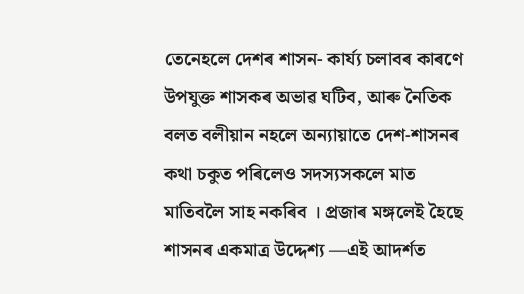তেনেহলে দেশৰ শাসন- কাৰ্য্য চলাবৰ কাৰণে উপযুক্ত শাসকৰ অভাৱ ঘটিব, আৰু নৈতিক বলত বলীয়ান নহলে অন্যায়াতে দেশ-শাসনৰ কথা চকুত পৰিলেও সদস্যসকলে মাত মাতিবলৈ সাহ নকৰিব । প্ৰজাৰ মঙ্গলেই হৈছে শাসনৰ একমাত্ৰ উদ্দেশ্য —এই আদৰ্শত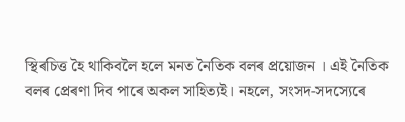স্থিৰচিত্ত হৈ থাকিবলৈ হলে মনত নৈতিক বলৰ প্ৰয়োজন । এই নৈতিক বলৰ প্ৰেৰণা দিব পাৰে অকল সাহিত্যই। নহলে, সংসদ-সদস্যেৰে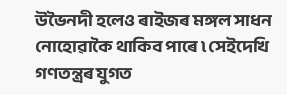উভৈনদী হলেও ৰাইজৰ মঙ্গল সাধন নোহোৱাকৈ থাকিব পাৰে ৷ সেইদেখি গণতন্ত্ৰৰ যুগত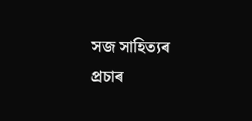সজ সাহিত্যৰ প্ৰচাৰ